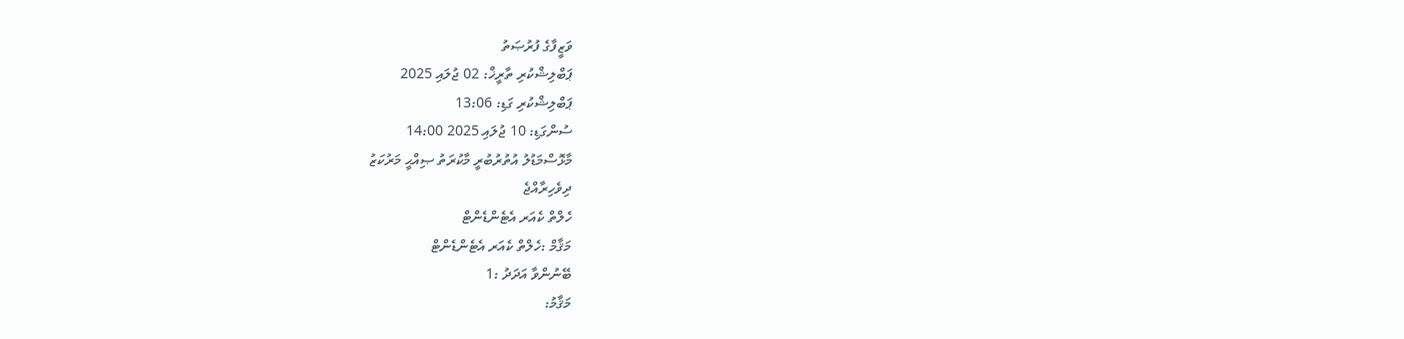ވަޒީފާގެ ފުރުޞަތު
ޕަބްލިޝްކުރި ތާރީޚް: 02 ޖުލައި 2025
ޕަބްލިޝްކުރި ގަޑި: 13:06
ސުންގަޑި: 10 ޖުލައި 2025 14:00
މާޅޮސްމަޑުލު އުތުރުބުރީ މާކުރަތު ޞިއްޙީ މަރުކަޒު
ދިވެހިރާއްޖެ
ހެލްތް ކެއަރ އެޓެންޑެންޓް
މަޤާމް :ހެލްތް ކެއަރ އެޓެންޑެންޓް
ބޭނުންވާ އަދަދު :1
މަޤާމު: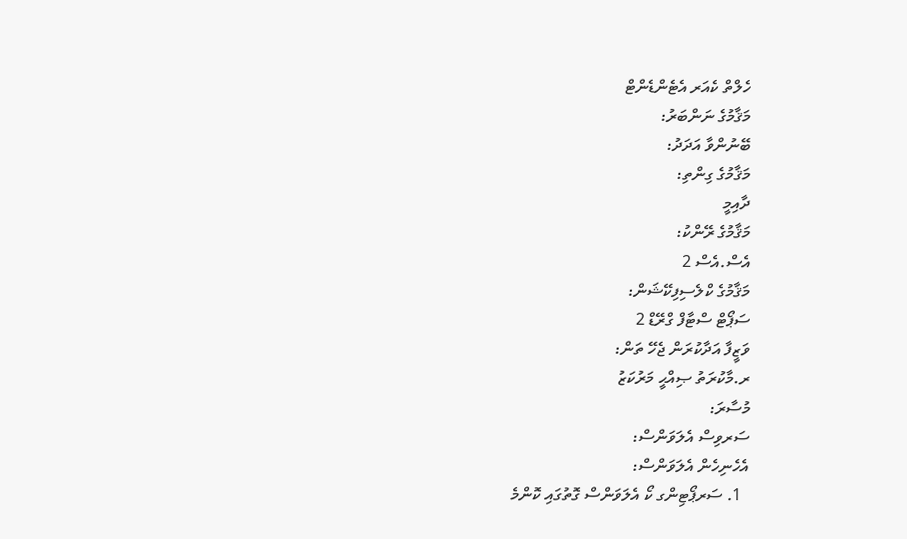ހެލްތް ކެއަރ އެޓެންޑެންޓް
މަޤާމުގެ ނަންބަރު:
ބޭނުންވާ އަދަދު:
މަޤާމުގެ ގިންތި:
ދާއިމީ
މަޤާމުގެ ރޭންކު:
އެސް.އެސް 2
މަޤާމުގެ ކްލެސިފިކޭޝަން:
ސަޕޯޓް ސްޓާފް ގްރޭޑް 2
ވަޒީފާ އަދާކުރަން ޖެހޭ ތަން:
ރ.މާކުރަތު ޞިއްޙީ މަރުކަޒު
މުސާރަ:
ސަރވިސް އެލަވަންސް:
އެހެނިހެން އެލަވަންސް:
  1. ސަރޕޯޓިންގ ކޯ އެލަވަންސް ގޮތުގައި ކޮންމެ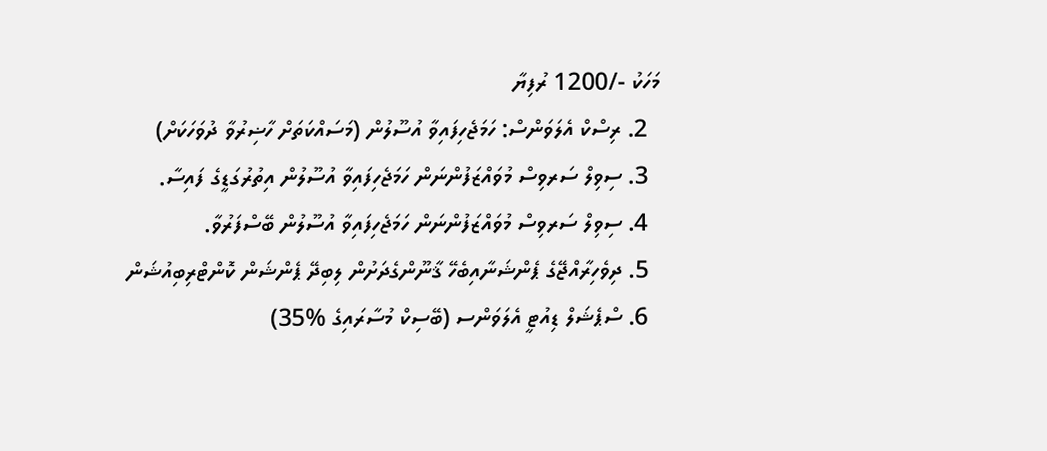މަހަކު -/1200 ރުފިޔާ
  2. ރިސްކް އެލަވަންސް: ހަމަޖެހިފައިވާ އުސޫލުން (މަސައްކަތަށް ހާޟިރުވާ ދުވަހަކަށް)
  3. ސިވިލް ސަރވިސް މުވައްޒަފުންނަން ހަމަޖެހިފައިވާ އުސޫލުން އިތުރުގަޑީގެ ފައިސާ.
  4. ސިވިލް ސަރވިސް މުވައްޒަފުންނަން ހަމަޖެހިފައިވާ އުސޫލުން ބޭސްފަރުވާ.
  5. ދިވެހިރާއްޖޭގެ ޕެންޝަނާއިބެހޭ ޤާނޫންގެދަށުން ލިބިދޭ ޕެންޝަން ކޮންޓްރިބިއުޝަން
  6. ސްޕެޝަލް ޑިއުޓީ އެލަވަންސ (ބޭސިކް މުސާރައިގެ %35)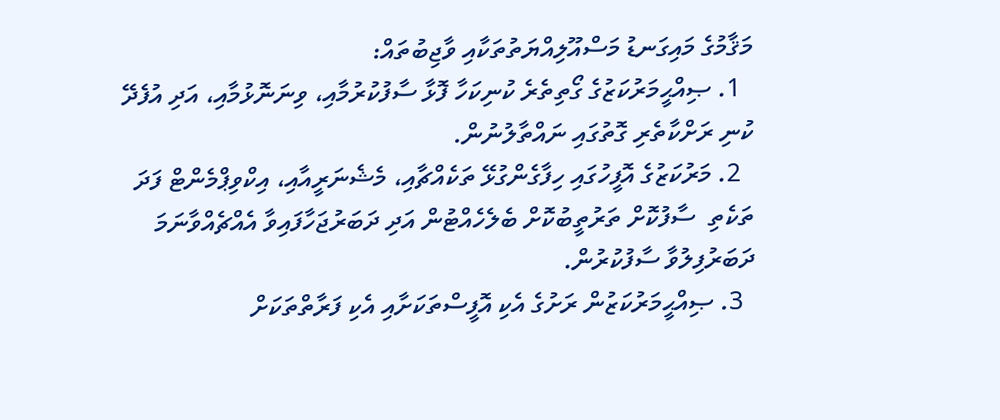މަޤާމުގެ މައިގަނޑު މަސްއޫލިއްޔަތުތަކާއި ވާޖިބުތައް:
  1. ޞިއްޙީމަރުކަޒުގެ ގޯތިތެރެ ކުނިކަހާ ފޮޅާ ސާފުކުރުމާއި، ވިނަނޮޅުމާއި، އަދި އުފެދޭ ކުނި ރަށްކާތެރި ގޮތުގައި ނައްތާލުނުން.
  2. މަރުކަޒުގެ އޮފީހުގައި ހިފާގެންގުޅޭ ތަކެއްޗާއި، މެޝެނަރީއާއި، އިކްވިޕްމެންޓް ފަދަ ތަކެތި  ސާފުކޮށް ތަރުތީބުކޮށް ބެލެހެއްޓުން އަދި ދަބަރުޖަހާފައިވާ އެއްޗެއްވާނަމަ ދަބަރުފިލުވާ ސާފުކުރުން.
  3. ޞިއްޙީމަރުކަޒުން ރަށުގެ އެކި އޮފީސްތަކަށާއި އެކި ފަރާތްތަކަށް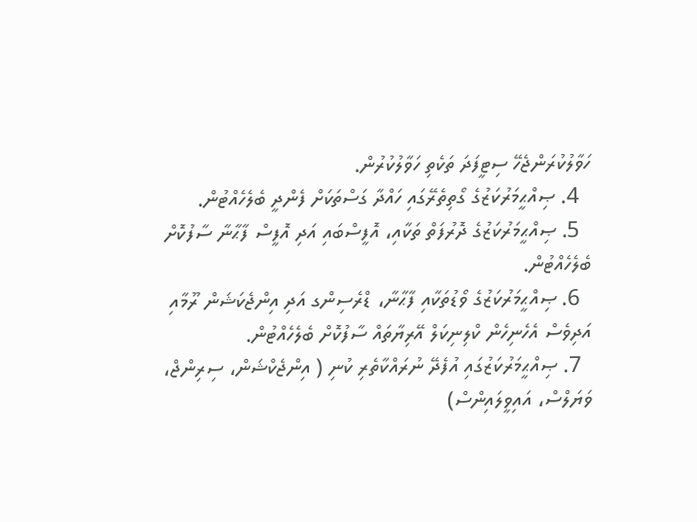ހަވާލުކުރަންޖެހޭ ސިޓީފަދަ ތަކެތި ހަވާލުކުރުން.
  4. ޞިއްޙީމަރުކަޒުގެ ގޯތިތެރޭގައި ހައްދާ ގަސްތަކަށް ފެންދީ ބެލެހެއްޓުން.
  5. ޞިއްޙީމަރުކަޒުގެ ދޮރުފަތް ތަކާއި، އޮފީސްބައި އަދި އޮފީސް ފާޙާނާ ސާފުކޮށް ބެލެހެއްޓުން.
  6. ޞިއްޙީމަރުކަޒުގެ ވޯޑުތަކާއި ފާޙާނާ، ޑްރެސިންގ އަދި އިންޖެކަޝަން ރޫމާއި އަދިވެސް އެހެނިހެން ކްލިނިކަލް އޭރިޔާތައް ސާފުކޮށް ބެލެހެއްޓުން.
  7. ޞިއްޙީމަރުކަޒުގައި އުފެދޭ ނުރައްކާތެރި ކުނި ( އިންޖެކްޝަން، ސިރިންޖް، ވަޔަލްސް، އައިވީލައިންސް)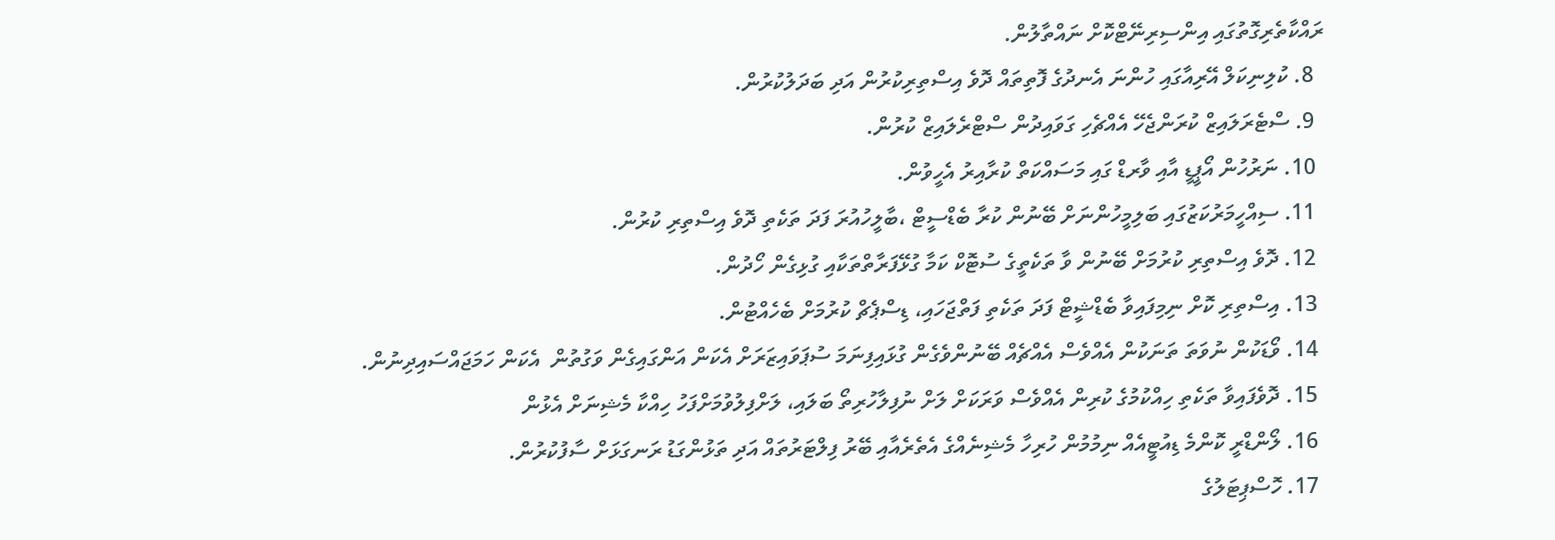ރައްކާތެރިގޮތުގައި އިންސިރިނޭޓްކޮށް ނައްތާލުން.
  8. ކުލިނިކަލް އޭރިއާގައި ހުންނަ އެނދުގެ ފޮތިތައް ދޮވެ އިސްތިރިކުރުން އަދި ބަދަލުކުރުން.
  9. ސްޓެރަލައިޒް ކުރަންޖެހޭ އެއްޗެހި ގަވައިދުން ސްޓްރެލައިޒް ކުރުން.
  10. ނަރުހުން އޯޕީޑީ އާއި ވާރޑް ގައި މަސައްކަތް ކުރާއިރު އެހީވުން.
  11. ސިއްހީމަރުކަޒުގައި ބަލިމީހުންނަށް ބޭނުން ކުރާ ބެޑްސީޓް ،ބާލީހުއުރަ ފަދަ ތަކެތި ދޮވެ އިސްތިރި ކުރުން.
  12. ދޮވެ އިސްތިރި ކުރުމަށް ބޭނުން ވާ ތަކެތީގެ ސުޓޮކް ކަމާ ގުޅޭފަރާތްތަކާއި ގުޅިގެން ހޯދުން.
  13. އިސްތިރި ކޮށް ނިމިފައިވާ ބެޑްޝީޓް ފަދަ ތަކެތި ފަތްޖަހައި، ޑިސްޕެޗް ކުރުމަށް ބެހެއްޓުން.
  14. ވޯޑަކުން ނުވަތަ ތަނަކުން އެއްވެސް އެއްޗެއް ބޭނުންވެގެން ގުޅައިފިނަމަ ސުޕަވައިޒަރަށް އެކަން އަންގައިގެން ވަގުތުން  އެކަން ހަމަޖައްސައިދިނުން.
  15. ދޮވެފައިވާ ތަކެތި ހިއްކުމުގެ ކުރިން އެއްވެސް ވަރަކަށް ލަށް ނުފިލާހުރިތޯ ބަލައި، ލަށްފިލުވުމަށްފަހު ހިއްކާ މެޝިނަށް އެޅުން
  16. ލޯންޑްރީ ކޮންމެ ޑިއުޓީއެއް ނިމުމުން ހުރިހާ މެޝިނެއްގެ އެތެރެއާއި ބޭރު ފިލްޓަރުތައް އަދި ތަޅުންގަޑު ރަނގަޅަށް ސާފުކުރުން.
  17. ހޮސްޕިޓަލުގެ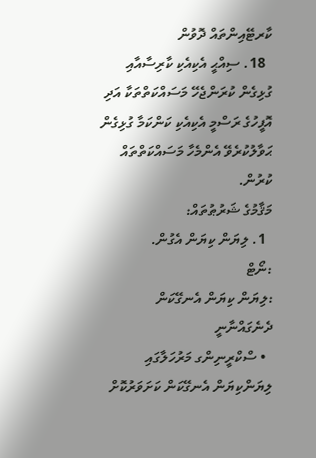ކާރޓޭއިންތައް ދޮވުން
  18. ސިއްޙީ އެކިއެކި ކާރިސާއާއި ގުޅިގެން ކުރަންޖެހޭ މަސައްކަތްތަކާ އަދި އޮފީހުގެ ރަސްމީ އެކިއެކި ކަންކަމާ ގުޅިގެން ޙަވާލުކުރެވޭ އެންމެހާ މަސައްކަތްތައް ކުރުން.
މަޤާމުގެ ޝަރުޠުތައް:
  1. ލިޔަން ކިޔަން އެގުން.
:ނޯޓް
:ލިޔަން ކިޔަން އެނގޭކަން ދެނެގައްނާނީ
  • ސްކްރީނިންގ މަރުހަލާގައި ލިޔަންކިޔަން އެނގޭކަން ކަށަވަރުކޮށް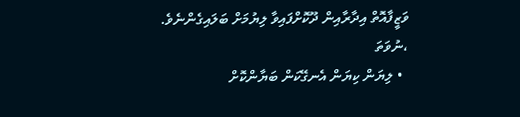ވަޒީފާއޮތް އިދާރާއިން ދޫކޮށްފައިވާ ލިޔުމަށް ބަލައިގެންނެވެ.
،ނުވަތަ
  • ލިޔަން ކިޔަން އެނގޭކަން ބަޔާންކޮށް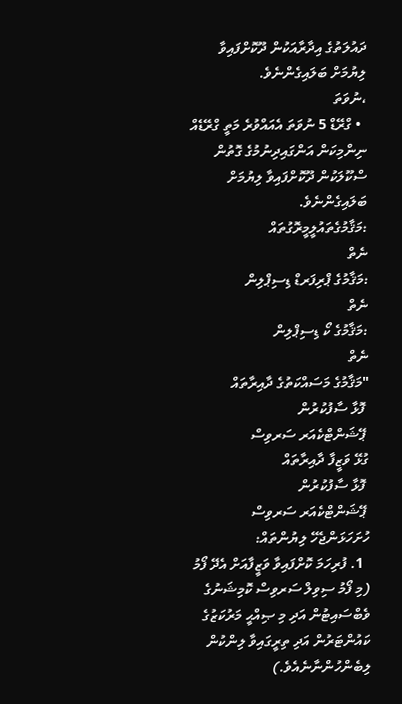ދައުލަތުގެ އިދާރާއަކުން ދޫކޮށްފައިވާ ލިޔުމަށް ބަލައިގެންނެވެ.
،ނުވަތަ
  • ގްރޭޑް 5 ނުވަތަ އެއައްވުރެ މަތީ ގްރޭޑެއް ނިންމިކަން އަންގައިދިނުމުގެ ގޮތުން ސްކޫލަކުން ދޫކޮށްފައިވާ ލިޔުމަށް ބަލައިގެންނެވެ.
:މަޤާމުގެތައުލީމީރޮގުތައް
ނެތް
:މަޤާމުގެ ޕްރިފަރޑް ޑިސިޕްލިން
ނެތް
:މަޤާމުގެ ކޯ ޑިސިޕްލިން
ނެތް
"މަޤާމުގެ މަސައްކަތުގެ ދާއިރާތައް
 ފޮޅާ ސާފުކުރުން
 ޕޭޝަންޓްކެއަރ ސަރވިސް
ގުޅޭ ވަޒީފާ ދާއިރާތައް
 ފޮޅާ ސާފުކުރުން
 ޕޭޝަންޓްކެއަރ ސަރވިސް
ހުށަހަޅަންޖެހޭ ލިޔުންތައް:
  1. ފުރިހަމަ ކޮށްފައިވާ ވަޒީފާއަށް އެދޭ ފޯމު (މި ފޯމު ސިވިލް ސަރވިސް ކޮމިޝަނުގެ ވެބްސައިޓުން އަދި މި ޞިއްޙީ މަރުކަޒުގެ ކައުންޓަރުން އަދި ތިރީގައިވާ ލިންކުން ލިބެންހުންނާނެއެވެ.)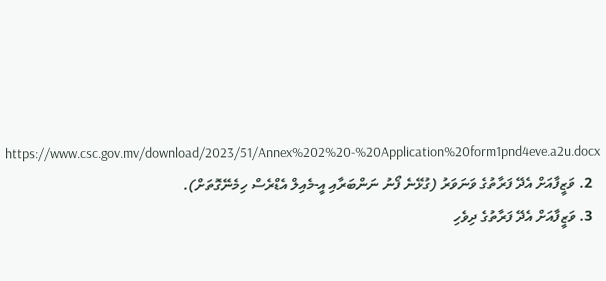https://www.csc.gov.mv/download/2023/51/Annex%202%20-%20Application%20form1pnd4eve.a2u.docx
  2. ވަޒީފާއަށް އެދޭ ފަރާތުގެ ވަނަވަރު (ގުޅޭނެ ފޯނު ނަންބަރާއި އީ-މެއިލް އެޑްރެސް ހިމެނޭގޮތަށް).
  3. ވަޒީފާއަށް އެދޭ ފަރާތުގެ ދިވެހި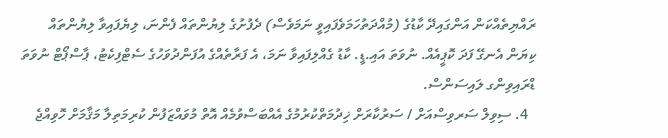ރައްޔިތެއްކަން އަންގައިދޭ ކާޑުގެ (މުއްދަތުހަމަވެފައިވީ ނަމަވެސް) ދެފުށުގެ ލިޔުންތައް ފެންނަ، ލިޔެފައިވާ ލިޔުންތައް ކިޔަން އެނގޭ ފަދަ ކޮޕީއެއް. ނުވަތަ އައި.ޑީ. ކާޑު ގެއްލިފައިވާ ނަމަ، އެ ފަރާތެއްގެ އުފަންދުވަހުގެ ސެޓްފިކެޓު، ޕާސްޕޯޓް ނުވަތަ ޑްރައިވިންގ ލައިސަންސް.
  4. ސިވިލް ސަރވިސްއަށް / ސަރުކާރަށް ޚިދުމަތްކުރުމުގެ އެއްބަސްވުމެއް އޮތް މުވައްޒަފުން ކުރިމަތިލާ މަޤާމަށް ހޮވިއްޖެ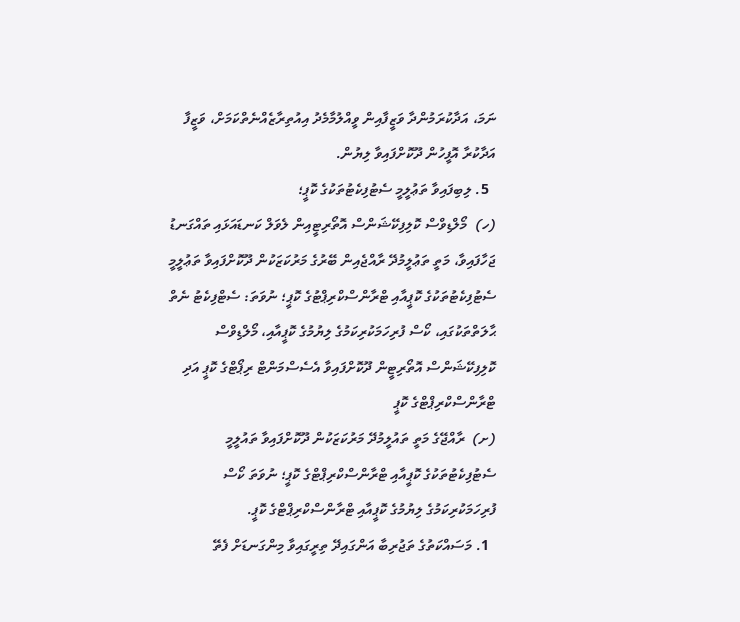ނަމަ، އަދާކުރަމުންދާ ވަޒީފާއިން ވީއްލުމާމެދު އިއުތިރާޒެއްނެތްކަމަށް، ވަޒީފާ އަދާކުރާ އޮފީހުން ދޫކޮށްފައިވާ ލިޔުން.
  5. ލިބިފައިވާ ތަޢުލީމީ ސެޓުފިކެޓުތަކުގެ ކޮޕީ؛
(ހ)  މޯލްޑިވްސް ކޮލިފިކޭޝަންސް އޮތޯރިޓީއިން ލެވަލް ކަނޑައަޅައި ތައްގަނޑު ޖަހާފައިވާ، މަތީ ތަޢުލީމުދޭ ރާއްޖެއިން ބޭރުގެ މަރުކަޒަކުން ދޫކޮށްފައިވާ ތަޢުލީމީ ސެޓުފިކެޓުތަކުގެ ކޮޕީއާއި ޓްރާންސްކްރިޕްޓުގެ ކޮޕީ؛ ނުވަތަ: ސެޓްފިކެޓު ނެތް ޙާލަތްތަކުގައި، ކޯސް ފުރިހަމަކުރިކަމުގެ ލިޔުމުގެ ކޮޕީއާއި، މޯލްޑިވްސް ކޮލިފިކޭޝަންސް އޮތޯރިޓީން ދޫކޮށްފައިވާ އެސެސްމަންޓް ރިޕޯޓްގެ ކޮޕީ އަދި ޓްރާންސްކްރިޕްޓްގެ ކޮޕީ
(ށ)  ރާއްޖޭގެ މަތީ ތައުލީމުދޭ މަރުކަޒަކުން ދޫކޮށްފައިވާ ތައުލީމީ ސެޓުފިކެޓުތަކުގެ ކޮޕީއާއި ޓްރާންސްކްރިޕްޓްގެ ކޮޕީ؛ ނުވަތަ ކޯސް ފުރިހަމަކުރިކަމުގެ ލިޔުމުގެ ކޮޕީއާއި ޓްރާންސްކްރިޕްޓްގެ ކޮޕީ.
  1. މަސައްކަތުގެ ތަޖުރިބާ އަންގައިދޭ ތިރީގައިވާ މިންގަނޑަށް ފެތޭ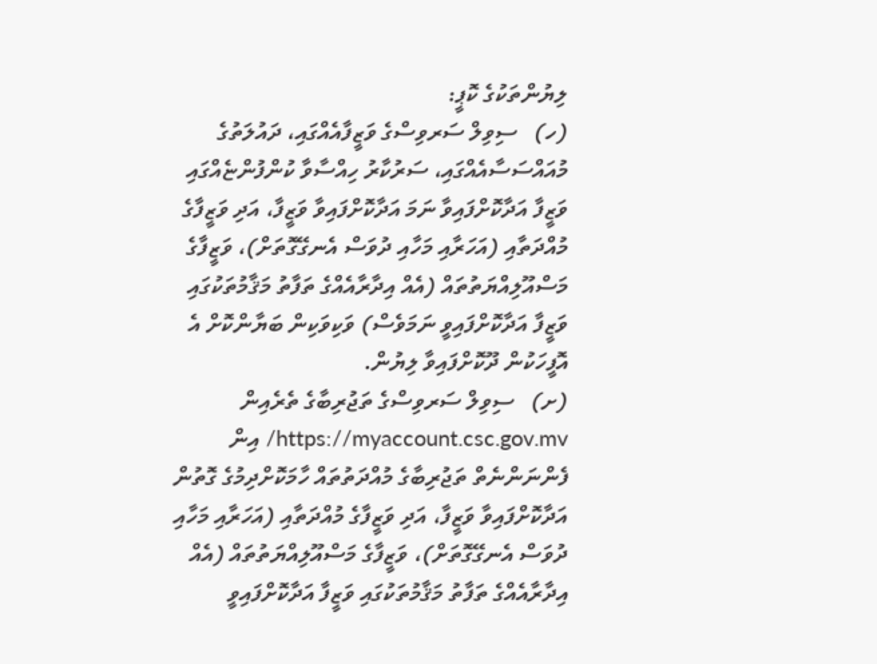ލިޔުންތަކުގެ ކޮޕީ:
(ހ)   ސިވިލް ސަރވިސްގެ ވަޒީފާއެއްގައި، ދައުލަތުގެ މުއައްސަސާއެއްގައި، ސަރުކާރު ހިއްސާވާ ކުންފުންޏެއްގައި ވަޒީފާ އަދާކޮށްފައިވާ ނަމަ އަދާކޮށްފައިވާ ވަޒީފާ، އަދި ވަޒީފާގެ މުއްދަތާއި (އަހަރާއި މަހާއި ދުވަސް އެނގޭގޮތަށް)، ވަޒީފާގެ މަސްއޫލިއްޔަތުތައް (އެއް އިދާރާއެއްގެ ތަފާތު މަޤާމުތަކުގައި ވަޒީފާ އަދާކޮށްފައިވީ ނަމަވެސް) ވަކިވަކިން ބަޔާންކޮށް އެ އޮފީހަކުން ދޫކޮށްފައިވާ ލިޔުން.
(ށ)   ސިވިލް ސަރވިސްގެ ތަޖުރިބާގެ ތެރެއިން https://myaccount.csc.gov.mv/ އިން ފެންނަންނެތް ތަޖުރިބާގެ މުއްދަތުތައް ހާމަކޮށްދިމުގެ ގޮތުން އަދާކޮށްފައިވާ ވަޒީފާ، އަދި ވަޒީފާގެ މުއްދަތާއި (އަހަރާއި މަހާއި ދުވަސް އެނގޭގޮތަށް)، ވަޒީފާގެ މަސްއޫލިއްޔަތުތައް (އެއް އިދާރާއެއްގެ ތަފާތު މަޤާމުތަކުގައި ވަޒީފާ އަދާކޮށްފައިވީ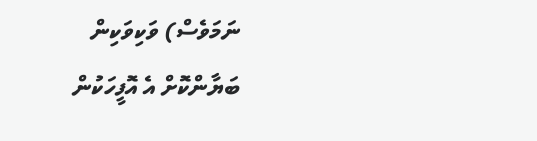ނަމަވެސް) ވަކިވަކިން ބަޔާންކޮށް އެ އޮފީހަކުން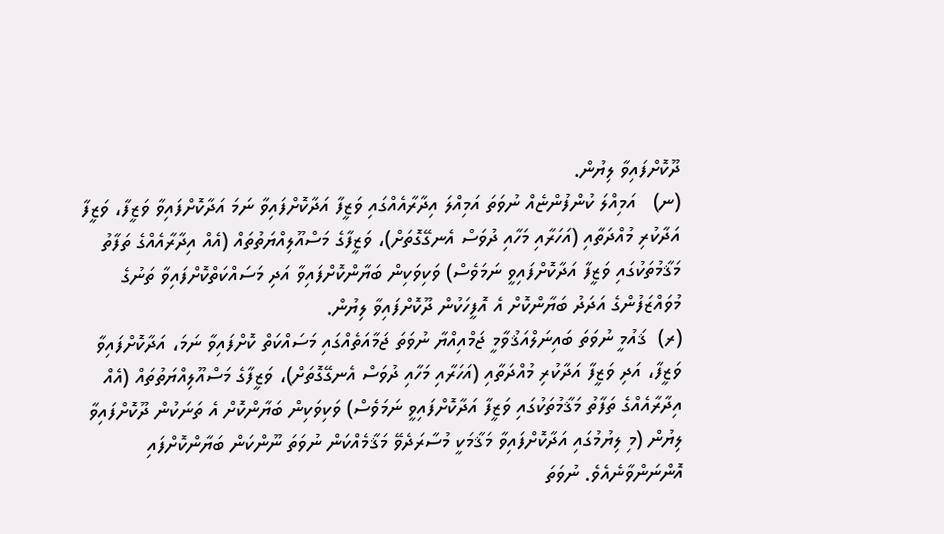ދޫކޮށްފައިވާ ލިޔުން.
(ނ)   އަމިއްލަ ކުންފުންޏެއް ނުވަތަ އަމިއްލަ އިދާރާއެއްގައި ވަޒީފާ އަދާކޮށްފައިވާ ނަމަ އަދާކޮށްފައިވާ ވަޒީފާ، ވަޒީފާ އަދާކުރި މުއްދަތާއި (އަހަރާއި މަހާއި ދުވަސް އެނގޭގޮތަށް)، ވަޒީފާގެ މަސްއޫލިއްޔަތުތައް (އެއް އިދާރާއެއްގެ ތަފާތު މަޤާމުތަކުގައި ވަޒީފާ އަދާކޮށްފައިވީ ނަމަވެސް) ވަކިވަކިން ބަޔާންކޮށްފައިވާ އަދި މަސައްކަތްކޮށްފައިވާ ތަނުގެ މުވައްޒަފުންގެ އަދަދު ބަޔާންކޮށް އެ އޮފީހަކުން ދޫކޮށްފައިވާ ލިޔުން.
(ރ)  ޤައުމީ ނުވަތަ ބައިނަލްއަޤުވާމީ ޖަމްއިއްޔާ ނުވަތަ ޖަމާއަތެއްގައި މަސައްކަތް ކޮށްފައިވާ ނަމަ، އަދާކޮށްފައިވާ ވަޒީފާ، އަދި ވަޒީފާ އަދާކުރި މުއްދަތާއި (އަހަރާއި މަހާއި ދުވަސް އެނގޭގޮތަށް)، ވަޒީފާގެ މަސްއޫލިއްޔަތުތައް (އެއް އިދާރާއެއްގެ ތަފާތު މަޤާމުތަކުގައި ވަޒީފާ އަދާކޮށްފައިވީ ނަމަވެސް) ވަކިވަކިން ބަޔާންކޮށް އެ ތަނަކުން ދޫކޮށްފައިވާ ލިޔުން (މި ލިޔުމުގައި އަދާކޮށްފައިވާ މަޤާމަކީ މުސާރަދެވޭ މަޤާމެއްކަން ނުވަތަ ނޫންކަން ބަޔާންކޮށްފައި އޮންނަންވާނެއެވެ. ނުވަތަ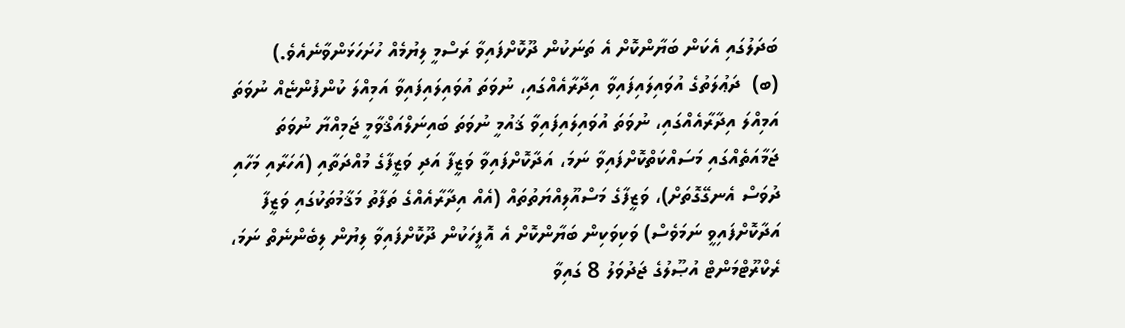ބަދަލުގައި އެކަން ބަޔާންކޮށް އެ ތަނަކުން ދޫކޮށްފައިވާ ރަސްމީ ލިޔުމެއް ހުށަހަޅަންވާނެއެވެ.)
(ބ)  ދަޢުލަތުގެ އުވައިލައިފައިވާ އިދާރާއެއްގައި، ނުވަތަ އުވައިލައިފައިވާ އަމިއްލަ ކުންފުންޏެއް ނުވަތަ އަމިއްލަ އިދާރާއެއްގައި، ނުވަތަ އުވައިލައިފައިވާ ޤައުމީ ނުވަތަ ބައިނަލްއަޤްވާމީ ޖަމިއްޔާ ނުވަތަ ޖަމާއަތެއްގައި މަސައްކަތްކޮށްފައިވާ ނަމަ، އަދާކޮށްފައިވާ ވަޒީފާ އަދި ވަޒީފާގެ މުއްދަތާއި (އަހަރާއި މަހާއި ދުވަސް އެނގޭގޮތަށް)، ވަޒީފާގެ މަސްއޫލިއްޔަތުތައް (އެއް އިދާރާއެއްގެ ތަފާތު މަޤާމުތަކުގައި ވަޒީފާ އަދާކޮށްފައިވީ ނަމަވެސް) ވަކިވަކިން ބަޔާންކޮށް އެ އޮފީހަކުން ދޫކޮށްފައިވާ ލިޔުން ލިބެންނެތް ނަމަ، ރެކްރޫޓްމަންޓް އުޞޫލުގެ ޖަދުވަލު 8 ގައިވާ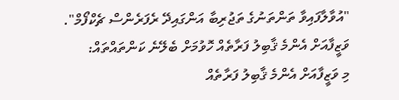"އުވާލާފައިވާ ތަންތަނުގެ ތަޖުރިބާ އަންގައިދޭ ރެފަރެންސް ޗެކްފޯމް".
ވަޒީފާއަށް އެންމެ ޤާބިލު ފަރާތެއް ހޮވުމަށް ބެލޭނެ ކަންތައްތައް:
މި ވަޒީފާއަށް އެންމެ ޤާބިލު ފަރާތެއް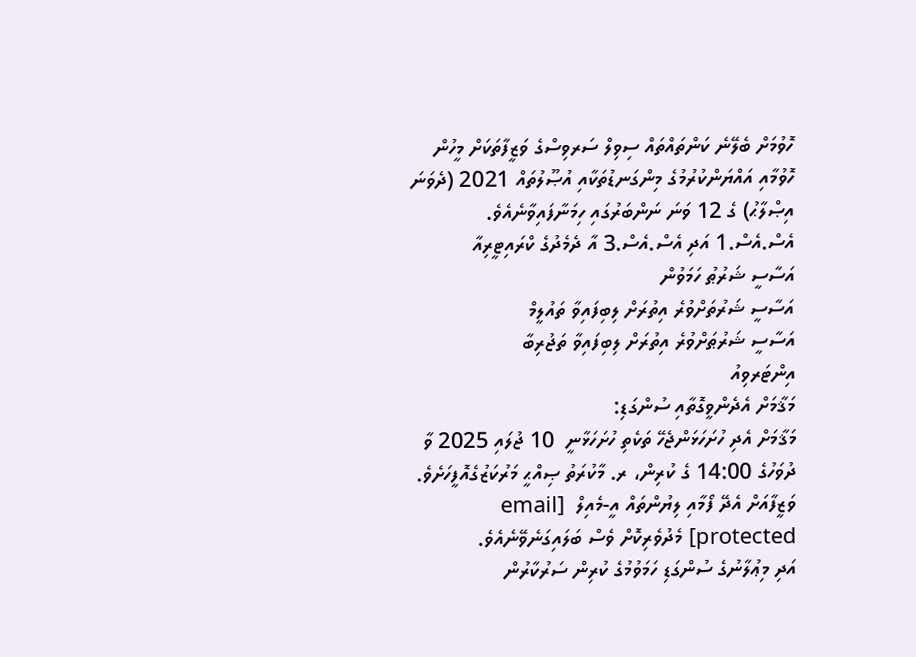ހޮވުމަށް ބެލޭނެ ކަންތައްތައް ސިވިލް ސަރވިސްގެ ވަޒީފާތަކަށް މީހުން ހޮވުމާއި އައްޔަންކުރުމުގެ މިންގަނޑުތަކާއި އުޞޫލުތައް 2021 (ދެވަނަ އިޞްލާޙު) ގެ 12 ވަނަ ނަންބަރުގައި ހިމަނާފައިވާނެއެވެ.
އެސް.އެސް.1 އަދި އެސް.އެސް.3 އާ ދެމެދުގެ ކްރައިޓީރިއާ
އަސާސީ ޝަރުޠު ހަމަވުން
އަސާސީ ޝަރުތަށްވުރެ އިތުރަށް ލިބިފައިވާ ތައުލީމް
އަސާސީ ޝަރުޠަށްވުރެ އިތުރަށް ލިބިފައިވާ ތަޖުރިބާ
އިންޓަރވިއު
މަޤާމަށް އެދެންވީގޮތާއި ސުންގަޑި:
މަޤާމަށް އެދި ހުށަހަޅަންޖެހޭ ތަކެތި ހުށަހަޅާނީ  10 ޖުލައި 2025 ވާ ދުވަހުގެ 14:00 ގެ ކުރިން، ރ. މާކުރަތު ޞިއްޙީ މަރުކަޒުގެއޮފީހަށެވެ. ވަޒީފާއަށް އެދޭ ފޯމާއި ލިޔުންތައް އީ-މެއިލް  [email protected] މެދުވެރިކޮށް ވެސް ބަލައިގަނެވޭނެއެވެ.
އަދި މިޢުލާނުގެ ސުންގަޑި ހަމަވުމުގެ ކުރިން ސަރުކާރުން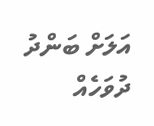އަލަށް ބަންދު ދުވަހެއް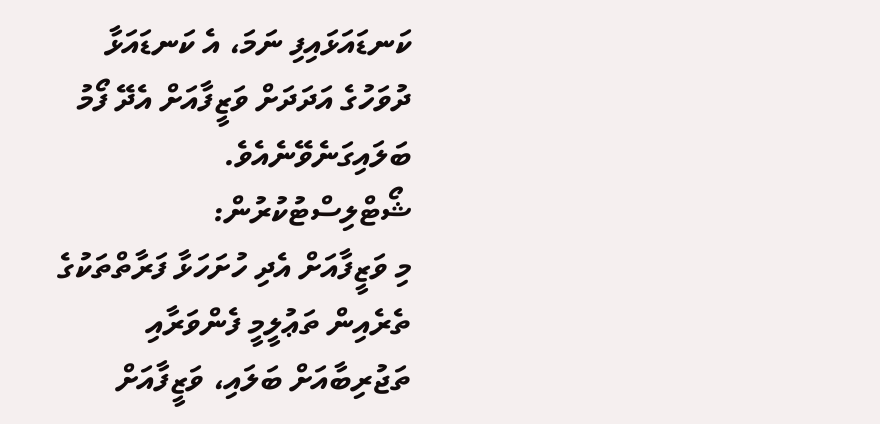ކަނޑައަޅައިފި ނަމަ، އެ ކަނޑައަޅާ ދުވަހުގެ އަދަދަށް ވަޒީފާއަށް އެދޭ ފޯމު ބަލައިގަނެވޭނެއެވެ.
ޝޯޓްލިސްޓުކުރުން:
މި ވަޒީފާއަށް އެދި ހުށަހަޅާ ފަރާތްތަކުގެ ތެރެއިން ތަޢުލީމީ ފެންވަރާއި ތަޖުރިބާއަށް ބަލައި، ވަޒީފާއަށް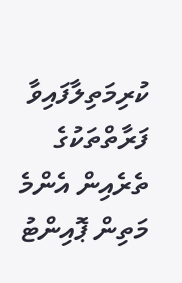ކުރިމަތިލާފައިވާ ފަރާތްތަކުގެ ތެރެއިން އެންމެ މަތިން ޕޮއިންޓު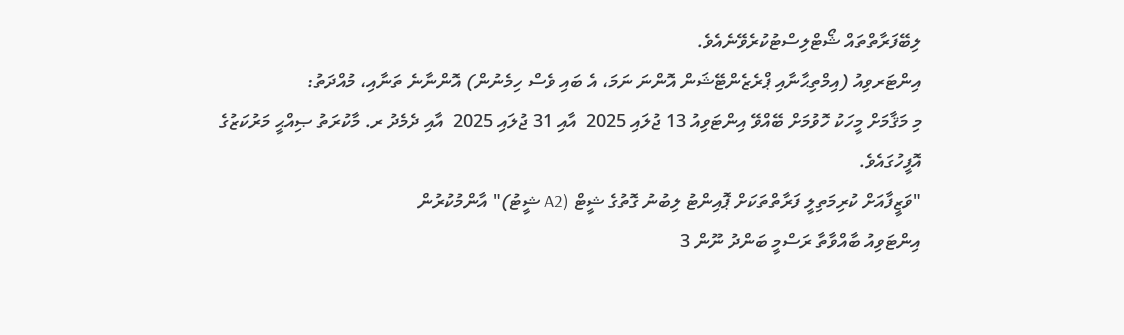ލިބޭފަރާތްތައް ޝޯޓްލިސްޓުކުރެވޭނެއެވެ.
އިންޓަރވިއު (އިމްތިޙާނާއި ޕްރެޒެންޓޭޝަން އޮންނަ ނަމަ، އެ ބައި ވެސް ހިމެނުން) އޮންނާނެ ތަނާއި، މުއްދަތު:
މި މަޤާމަށް މީހަކު ހޮވުމަށް ބޭއްވޭ އިންޓަވިއު 13 ޖުލައި 2025  އާއި 31 ޖުލައި 2025  އާއި ދެމެދު ރ. މާކުރަތު ޞިއްޙީ މަރުކަޒުގެ އޮފީހުގައެވެ.
"ވަޒީފާއަށް ކުރިމަތިލީ ފަރާތްތަކަށް ޕޮއިންޓު ލިބުނު ގޮތުގެ ޝީޓް (A2 ޝީޓު)" އާންމުކުރުން
އިންޓަވިއު ބާއްވާތާ ރަސްމީ ބަންދު ނޫން 3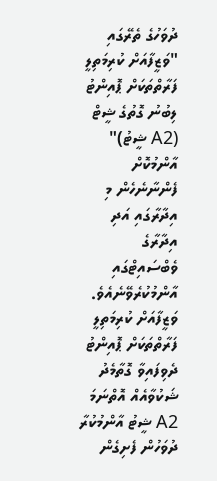ދުވަހުގެ ތެރޭގައި "ވަޒީފާއަށް ކުރިމަތިލީ ފަރާތްތަކަށް ޕޮއިންޓު ލިބުނު ގޮތުގެ ޝީޓް (A2 ޝީޓު)" އާންމުކޮށް ފެންނާނެހެން މި އިދާރާގައި އަދި އިދާރާގެ ވެބްސައިޓްގައި އާންމުކުރެވޭނެއެވެ. ވަޒީފާއަށް ކުރިމަތިލީ ފަރާތްތަކަށް ޕޮއިންޓު ދެވިފައިވާ ގޮތާމެދު ޝަކުވާއެއް އޮތްނަމަ A2 ޝީޓު އާންމުކުރާ ދުވަހުން ފެށިގެން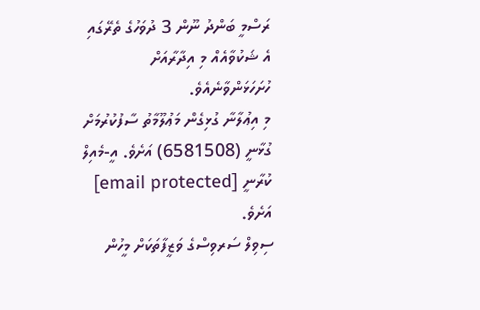ރަސްމީ ބަންދު ނޫން 3 ދުވަހުގެ ތެރޭގައި އެ ޝަކުވާއެއް މި އިދާރާއަށް ހުށަހަޅަންވާނެއެވެ.
މި އިޢުލާނާ ގުޅިގެން މަޢުލޫމާތު ސާފުކުރުމަށް ގުޅާނީ (6581508) އަށެވެ. އީ-މެއިލް ކުރާނީ [email protected] އަށެވެ.
ސިވިލް ސަރވިސްގެ ވަޒީފާތަކަށް މީހުން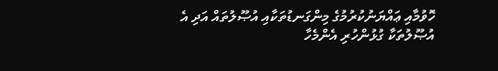ހޮވުމާއި ޢައްޔަނުކުރުމުގެ މިންގަނޑުތަކާއި އުޞޫލުތައް އަދި އެ އުޞޫލުތަކާ ގުޅުންހުރި އެންމެހާ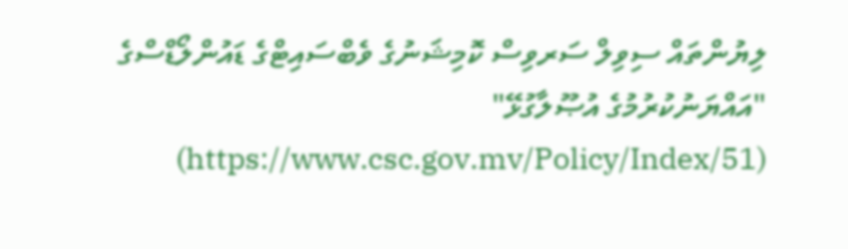ލިޔުންތައް ސިވިލް ސަރވިސް ކޮމިޝަނުގެ ވެބްސައިޓްގެ ޑައުންލޯޑްސްގެ "އައްޔަނުކުރުމުގެ އުޞޫލާގުޅޭ" (https://www.csc.gov.mv/Policy/Index/51)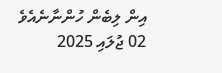އިން ލިބެން ހުންނާނެއެވެ
02 ޖުލައި 2025